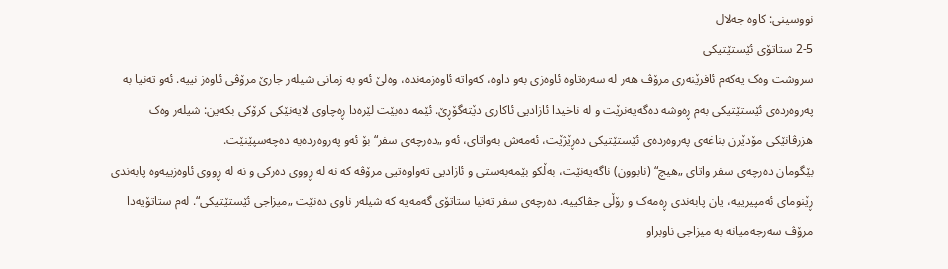نووسینی: کاوە جەلال
2-5 ستاتۆی ئێستێتیکی
سروشت وەک یەکەم ئافرێنەری مرۆڤ هەر لە سەرەتاوە ئاوەزی بەو داوە، کەواتە ئاوەزمەندە، وەلێ ئەو بە زمانی شیلەر جارێ مرۆڤی ئاوەز نییە. ئەو تەنیا بە پەروەردەی ئێستێتیکی بەم ڕەوشە دەگەیەنرێت و لە ناخیدا ئازادیی ئاکاری دێتەگۆڕێ. ئێمە دەبێت لێرەدا ڕەچاوی لایەنێکی کرۆکی بکەین: شیلەر وەک هزرڤانێکی مۆدێرن بناغەی پەروەردەی ئێستێتیکی دەڕێژێت، ئەمەش بەواتای، ئەو „دەرچەی سفر“ بۆ ئەو پەروەردەیە دەچەسپێنێت.
بێگومان دەرچەی سفر واتای „هیچ“ (نابوون) ناگەیەنێت، بەڵکو بێمەبەستی و ئازادیی تەواوەتیی مرۆڤە کە نە لە ڕووی دەرکی و نە لە ڕووی ئاوەزییەوە پابەندی ڕێنومای ئەمپیرییە، یان پابەندی ڕەمەک و رۆڵی جڤاکییە. دەرچەی سفر تەنیا ستاتۆی گەمەیە کە شیلەر ناوی دەنێت „میزاجی ئێستێتیکی“. لەم ستاتۆیەدا مرۆڤ سەرجەمیانە بە میزاجی ناوبراو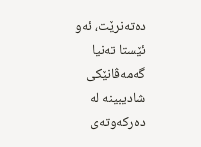دەتەنرێت، ئەو ئێستا تەنیا گەمەڤانێکی شادیبینە لە دەرکەوتەی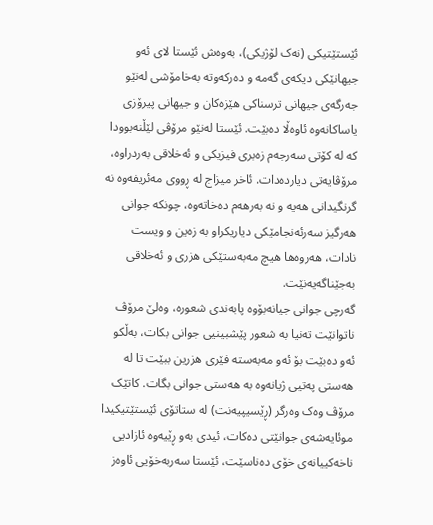ئێستێتیکی (نەک لۆژیکی)، بەوەش ئێستا لای ئەو جیهانێکی دیکەی گەمە و دەرکەوتە بەخامۆشی لەنێو جەرگەی جیهانی ترسناکی هێزەکان و جیهانی پیرۆزی یاساکانەوە ئاوەڵا دەبێت. ئێستا لەنێو مرۆڤی لێڵنەبوودا کە لە کۆتی سەرجەم زەبری فیزیکی و ئەخلاقی بەردراوە، مرۆڤایەتی دیاردەدات. ئاخر میزاج لە ڕووی مەئریفەوە نە گرنگیدانی هەیە و نە بەرهەم دەخاتەوە، چونکە جوانی هەرگیز سەرئەنجامێکی دیاریکراو بە زەین و ویست نادات، هەروەها هیچ مەبەستێکی هزری و ئەخلاقی بەجێناگەیەنێت.
گەرچی جوانی جیانەبۆوە پابەندی شعورە، وەلێ مرۆڤ ناتوانێت تەنیا بە شعور پێشبینیی جوانی بکات، بەڵکو ئەو دەبێت بۆ ئەو مەبەستە فێری هزرین ببێت تا لە هەستی پەتیی ژیانەوە بە هەستی جوانی بگات. کاتێک مرۆڤ وەک وەرگر (ڕێسیپیەنت) لە ستاتۆی ئێستێتیکیدا موئایەشەی جوانێتی دەکات، ئیدی بەو ڕێیەوە ئازادیی ناخەکییانەی خۆی دەناسێت، ئێستا سەربەخۆیی ئاوەز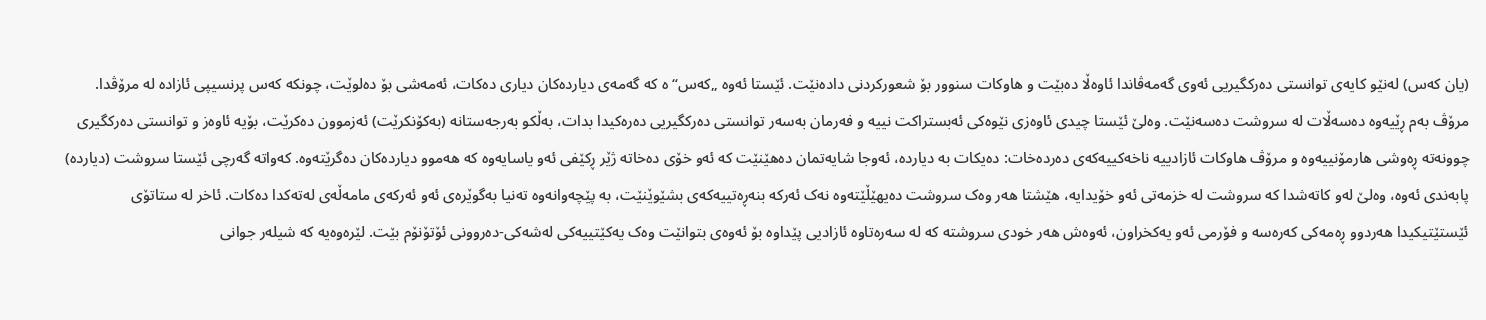(یان کەس) لەنێو کایەی توانستی دەرکگیریی ئەوی گەمەڤاندا ئاوەڵا دەبێت و هاوکات سنوور بۆ شعورکردنی دادەنێت. ئێستا ئەوە „کەس“ە کە گەمەی دیاردەکان دیاری دەکات، ئەمەشی بۆ دەلوێت، چونکە کەس پرنسیپی ئازادە لە مرۆڤدا. مرۆڤ بەم ڕێیەوە دەسەڵات لە سروشت دەسەنێت. وەلێ ئێستا چیدی ئاوەزی نێوەکی ئەبستراکت نییە و فەرمان بەسەر توانستی دەرکگیریی دەرەکیدا بدات، بەڵکو بەرجەستانە (بەکۆنکرێت) ئەزموون دەکرێت، بۆیە ئاوەز و توانستی دەرکگیری چوونەتە ڕەوشی هارمۆنییەوە و مرۆڤ هاوکات ئازادییە ناخەکییەکەی دەردەخات: دەیکات بە دیاردە، ئەوجا شایەتمان دەهێنێت کە ئەو خۆی دەخاتە ژێر ڕکێفی ئەو یاسایەوە کە هەموو دیاردەکان دەگرێتەوە. کەواتە گەرچی ئێستا سروشت (دیاردە) پابەندی ئەوە، وەلێ لەو کاتەشدا کە سروشت لە خزمەتی ئەو خۆیدایە، هێشتا هەر وەک سروشت دەیهێڵێتەوە نەک ئەرکە بنەڕەتییەکەی بشێوێنێت، بە پێچەوانەوە تەنیا بەگوێرەی ئەو ئەرکەی مامەڵەی لەتەکدا دەکات. ئاخر لە ستاتۆی ئێستێتیکیدا هەردوو ڕەمەکی کەرەسە و فۆرمی ئەو یەکخراون، ئەوەش هەر خودی سروشتە کە لە سەرەتاوە ئازادیی پێداوە بۆ ئەوەی بتوانێت وەک یەکێتییەکی لەشەکی-دەروونی ئۆتۆنۆم بێت. لێرەوەیە کە شیلەر جوانی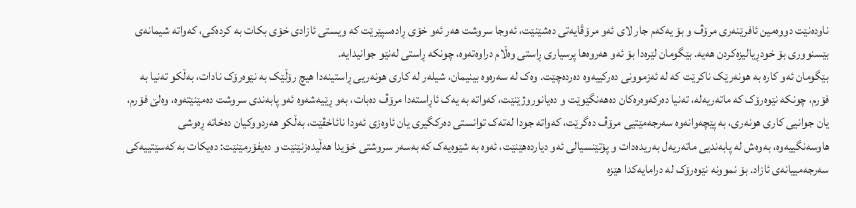ناودەنێت دووەمین ئافرێنەری مرۆڤ و بۆ یەکەم جار لای ئەو مرۆڤایەتی دەشێنێت، ئەوجا سروشت هەر ئەو خۆی ڕادەسپێرێت کە ویستی ئازادی خۆی بکات بە کردەکی، کەواتە شیمانەی بێسنووری بۆ خودڕیالیزەکردن هەیە. بێگومان لێرەدا بۆ ئەو هەروەها پرسیاری ڕاستی وەڵام دراوەتەوە، چونکە ڕاستی لەنێو جوانیدایە.
بێگومان ئەو کارە بە هونەرێک ناکرێت کە لە ئەزموونی دەرکییەوە دەردەچێت. وەک لە سەرەوە بینیمان، شیلەر لە کاری هونەریی ڕاستینەدا هیچ رۆڵێک بە نێوەرۆک نادات، بەڵکو تەنیا بە فۆرم، چونکە نێوەرۆک کە ماتەریەلە، تەنیا دەرکەوەرەکان دەهەنگێوێت و دەیانوروژێنێت، کەواتە بە یەک ئاڕاستەدا مرۆڤ دەبات، بەو ڕێیەشەوە ئەو پابەندی سروشت دەمێنێتەوە، وەلێ فۆرم، یان جوانیی کاری هونەری، بە پێچەوانەوە سەرجەمێتیی مرۆڤ دەگرێت، کەواتە جودا لەتەک توانستی دەرکگیری یان ئاوەزی ئەودا نائاخڤێت، بەڵکو هەردووکیان دەخاتە ڕەوشی هاوسەنگییەوە، بەوەش لە پابەندیی ماتەریەل بەریدەدات و پۆتێنسیالی ئەو دیاردەهێنێت، ئەوە بە شێوەیەک کە بەسەر سروشتی خۆیدا هەڵیدەزنێنێت و دەیفۆرمێنێت: دەیکات بە کەسێتییەکی سەرجەمییانەی ئازاد. بۆ نموونە نێوەرۆک لە درامایەکدا هێزە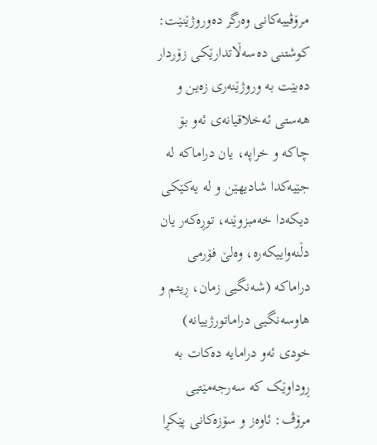مرۆڤییەکانی وەرگر دەوروژێنێت: کوشتنی دەسەڵاتدارێکی زۆردار دەبێت بە وروژێنەری زەین و هەستی ئەخلاقیانەی ئەو بۆ چاکە و خراپە، یان دراماکە لە جێیەکدا شادیهێن و لە یەکێکی دیکەدا خەمبزوێنە، توڕەکەر یان دڵنەواییکەرە، وەلێ فۆرمی دراماکە (شەنگیی زمان، ڕیتم و هاوسەنگیی دراماتورژییانە) خودی ئەو درامایە دەکات بە ڕوداوێک کە سەرجەمێتیی مرۆڤ: ئاوەز و سۆزەکانی پێکڕا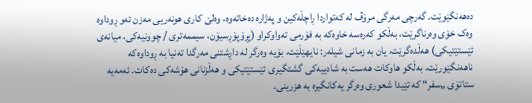دەهەنگێوێت. گەرچی مەرگی مرۆڤ لە کەتواردا ڕاچڵەکین و پەژارە دەخاتەوە، وەلێ کاری هونەریی مەزن ئەو ڕوداوە وەک خۆی وەرناگرێت، بەڵکو کەرەسە خاوەکە بە فۆرمی تەواوکراو (پڕۆپۆڕسیۆن، سیممەتری / چوونیەکی، میانەی ئێستێتیکی) هەڵدەگرێت، یان بە زمانی شیلەر: نایهێڵێت، بۆیە وەرگر لە داڕشتنی مەرگدا تەنیا بە ڕوداوەکە ناهەنگێورێت، بەڵکو هاوکات هەست بە شادییەکی گشتگیری ئێستێتیکی و هەڵزنانی هۆشەکی دەکات. ئەمەیە ستاتۆی „سفر“ کە تێیدا شعوری وەرگر یەکانگیرە بە هزرینی.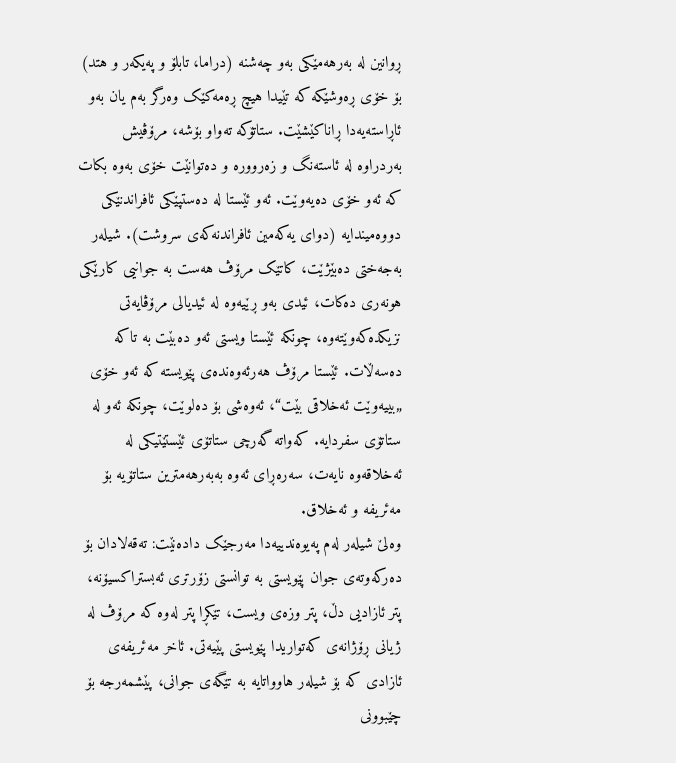ڕوانین لە بەرهەمێکی بەو چەشنە (دراما، تابلۆ و پەیکەر و هتد) بۆ خۆی ڕەوشێکە کە تێیدا هیچ ڕەمەکێک وەرگر بەم یان بەو ئاڕاستەیەدا ڕاناکێشێت. ستاتۆکە تەواو بۆشە، مرۆڤیش بەردراوە لە ئاستەنگ و زەروورە و دەتوانێت خۆی بەوە بکات کە ئەو خۆی دەیەوێت. ئەو ئێستا لە دەستپێکی ئافراندنێکی دووەمیندایە (دوای یەکەمین ئافراندنەکەی سروشت). شیلەر بەجەختی دەبێژێت، کاتێک مرۆڤ هەست بە جوانیی کارێکی هونەری دەکات، ئیدی بەو ڕێیەوە لە ئیدیالی مرۆڤایەتی نزیکدەکەوێتەوە، چونکە ئێستا ویستی ئەو دەبێت بە تاکە دەسەڵات. ئێستا مرۆڤ هەرئەوەندەی پێویستە کە ئەو خۆی „بییەوێت ئەخلاقی بێت“، ئەوەشی بۆ دەلوێت، چونکە ئەو لە ستاتۆی سفردایە. کەواتە گەرچی ستاتۆی ئێستێتیکی لە ئەخلاقەوە نایەت، سەرەڕای ئەوە بەبەرهەمترین ستاتۆیە بۆ مەئریفە و ئەخلاق.
وەلێ شیلەر لەم پەیوەندییەدا مەرجێک دادەنێت: تەقەلادان بۆ دەرکەوتەی جوان پێویستی بە توانستی زۆرتری ئەبستراکسیۆنە، پتر ئازادیی دڵ، پتر وزەی ویست، تێکڕا پتر لەوە کە مرۆڤ لە ژیانی ڕۆژانەی کەتواریدا پێویستی پێیەتی. ئاخر مەئریفەی ئازادی کە بۆ شیلەر هاوواتایە بە تێگەی جوانی، پێشمەرجە بۆ چێبوونی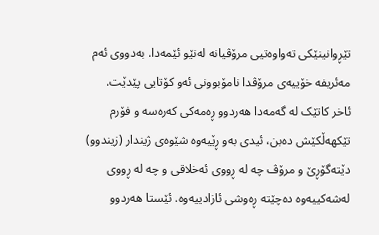تێڕوانینێکی تەواوەتیی مرۆڤیانە لەنێو ئێمەدا. بەدووی ئەم مەئریفە خۆییەی مرۆڤدا نامۆبوونی ئەو کۆتایی پێدێت. ئاخر کاتێک لە گەمەدا هەردوو ڕەمەکی کەرەسە و فۆرم تێکهەڵکێش دەبن، ئیدی بەو ڕێیەوە شێوەی ژیندار (زیندوو) دێتەگۆڕێ و مرۆڤ چە لە ڕووی ئەخلاقی و چە لە ڕووی لەشەکییەوە دەچێتە ڕەوشی ئازادییەوە. ئێستا هەردوو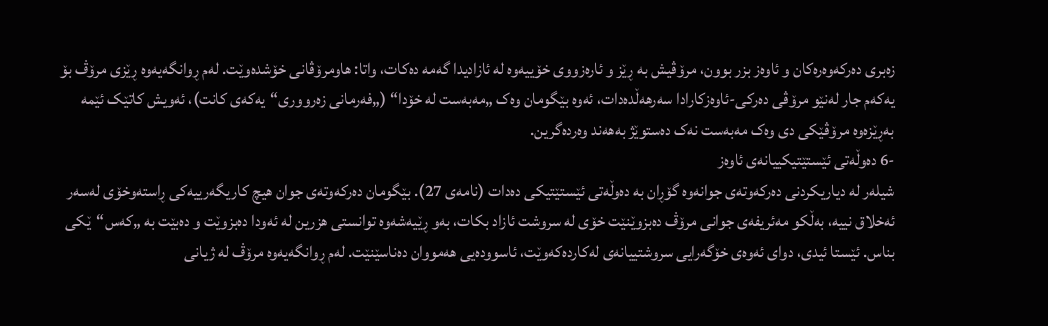زەبری دەرکەوەرەکان و ئاوەز بزر بوون، مرۆڤیش بە ڕێز و ئارەزووی خۆییەوە لە ئازادیدا گەمە دەکات، واتا: هاومرۆڤانی خۆشدەوێت. لەم ڕوانگەیەوە ڕێزی مرۆڤ بۆ یەکەم جار لەنێو مرۆڤی دەرکی-ئاوەزکارادا سەرهەڵدەدات، ئەوە بێگومان وەک „مەبەست لە خۆدا“ („فەرمانی زەرووری“یەکەی کانت)، ئەویش کاتێک ئێمە بەڕێزەوە مرۆڤێکی دی وەک مەبەست نەک دەستوێژ بەهەند وەردەگرین.
-6 دەوڵەتی ئێستێتیکییانەی ئاوەز
شیلەر لە دیاریکردنی دەرکەوتەی جوانەوە گۆڕان بە دەوڵەتی ئێستێتیکی دەدات (نامەی 27). بێگومان دەرکەوتەی جوان هیچ کاریگەرییەکی ڕاستەوخۆی لەسەر ئەخلاق نییە، بەڵکو مەئریفەی جوانی مرۆڤ دەبزوێنێت خۆی لە سروشت ئازاد بکات، بەو ڕێیەشەوە توانستی هزرین لە ئەودا دەبزوێت و دەبێت بە „کەس“ێکی بناس. ئێستا ئیدی، دوای ئەوەی خۆگەرایی سروشتییانەی لەکاردەکەوێت، ئاسوودەیی هەمووان دەناسێنێت. لەم ڕوانگەیەوە مرۆڤ لە ژیانی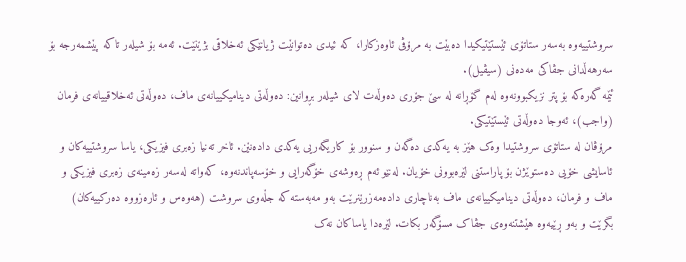سروشتییەوە بەسەر ستاتۆی ئێستێتیکیدا دەبێت بە مرۆڤی ئاوەزکارا، کە ئیدی دەتوانێت ژیانێکی ئەخلاقی بژێنێت. ئەمە بۆ شیلەر تاکە پێشمەرجە بۆ سەرهەڵدانی جڤاکی مەدەنی (سیڤیل).
ئێمە گەرەکە بۆ پتر نزیکبوونەوە لەم گۆڕانە لە سێ جۆری دەوڵەت لای شیلەر بڕوانین: دەوڵەتی دینامیکییانەی ماف، دەوڵەتی ئەخلاقییانەی فرمان (واجب)، ئەوجا دەوڵەتی ئێستێتیکی.
مرۆڤان لە ستاتۆی سروشتیدا وەک هێز بە یەکدی دەگەن و سنوور بۆ کاریگەریی یەکدی دادەنێن. ئاخر تەنیا زەبری فیزیکی، یاسا سروشتییەکان و ئاسایشی خۆیی دەستوێژن بۆ پاراستنی لێرەبوونی خۆیان. لەنێو ئەم ڕەوشەی خۆگەرایی و خۆسەپاندنەوە، کەواتە لەسەر زەمینەی زەبری فیزیکی و ماف و فرمان، دەوڵەتی دینامیکییانەی ماف بەناچاری دادەمەزرێنرێت بەو مەبەستە کە جڵەوی سروشت (هەوەس و ئارەزووە دەرکییەکان) بگرێت و بەو ڕێیەوە هێشتنەوەی جڤاک مسۆگەر بکات. لێرەدا یاساکان نەک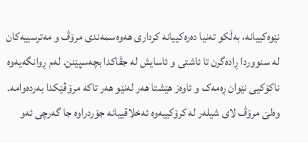نێوەکییانە، بەڵکو تەنیا دەرەکییانە کرداری هەوەسمەندی مرۆڤ و مەترسییەکان لە سنووردا ڕادەگرن تا ئاشتی و ئاسایش لە جڤاکدا بچەسپێنن. لەم ڕوانگەیەوە ناکۆکیی نێوان ڕەمەک و ئاوەز هێشتا هەر لەنێو هەر تاکە مرۆڤێکدا بەردەوامە. وەلێ مرۆڤ لای شیلەر لە کرۆکییەوە ئەخلاقییانە جۆردراوە جا گەرچی ئەو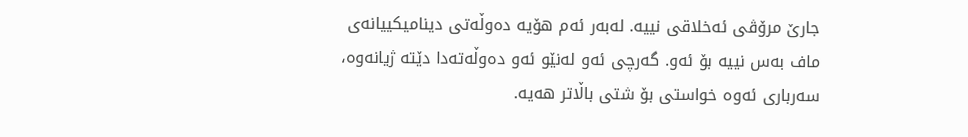جارێ مرۆڤی ئەخلاقی نییە. لەبەر ئەم هۆیە دەوڵەتی دینامیکییانەی ماف بەس نییە بۆ ئەو. گەرچی ئەو لەنێو ئەو دەوڵەتەدا دێتە ژیانەوە، سەرباری ئەوە خواستی بۆ شتی باڵاتر هەیە.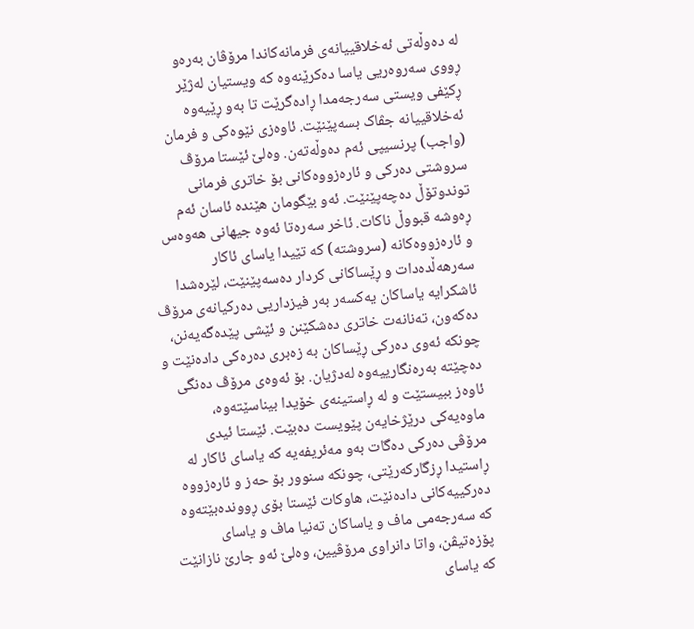لە دەوڵەتی ئەخلاقییانەی فرمانەکاندا مرۆڤان بەرەو ڕووی سەروەریی یاسا دەکرێنەوە کە ویستیان لەژێر ڕکێفی ویستی سەرجەمدا ڕادەگرێت تا بەو ڕێیەوە ئەخلاقییانە جڤاک بسەپێنێت. ئاوەزی نێوەکی و فرمان (واجب) پرنسیپی ئەم دەوڵەتەن. وەلێ ئێستا مرۆڤ سروشتی دەرکی و ئارەزووەکانی بۆ خاتری فرمانی توندوتۆڵ دەچەپێنێت. ئەو بێگومان هێندە ئاسان ئەم ڕەوشە قبووڵ ناکات. ئاخر سەرەتا ئەوە جیهانی هەوەس و ئارەزووەکانە (سروشتە) کە تێیدا یاسای ئاکار سەرهەڵدەدات و ڕێساکانی کردار دەسەپێنێت، لێرەشدا ئاشکرایە یاساکان یەکسەر بەر فیزداریی دەرکیانەی مرۆڤ دەکەون، تەنانەت خاتری دەشکێنن و ئێشی پێدەگەیەنن، چونکە ئەوی دەرکی ڕێساکان بە زەبری دەرەکی دادەنێت و دەچێتە بەرەنگارییەوە لەدژیان. بۆ ئەوەی مرۆڤ دەنگی ئاوەز ببیستێت و لە ڕاستینەی خۆیدا بیناسێتەوە، ماوەیەکی درێژخایەن پێویست دەبێت. ئێستا ئیدی مرۆڤی دەرکی دەگات بەو مەئریفەیە کە یاسای ئاکار لە ڕاستیدا ڕزگارکەرێتی، چونکە سنوور بۆ حەز و ئارەزووە دەرکییەکانی دادەنێت، هاوکات ئێستا بۆی ڕووندەبێتەوە کە سەرجەمی ماف و یاساکان تەنیا ماف و یاسای پۆزەتیڤن، واتا دانراوی مرۆڤیین، وەلێ ئەو جارێ نازانێت کە یاسای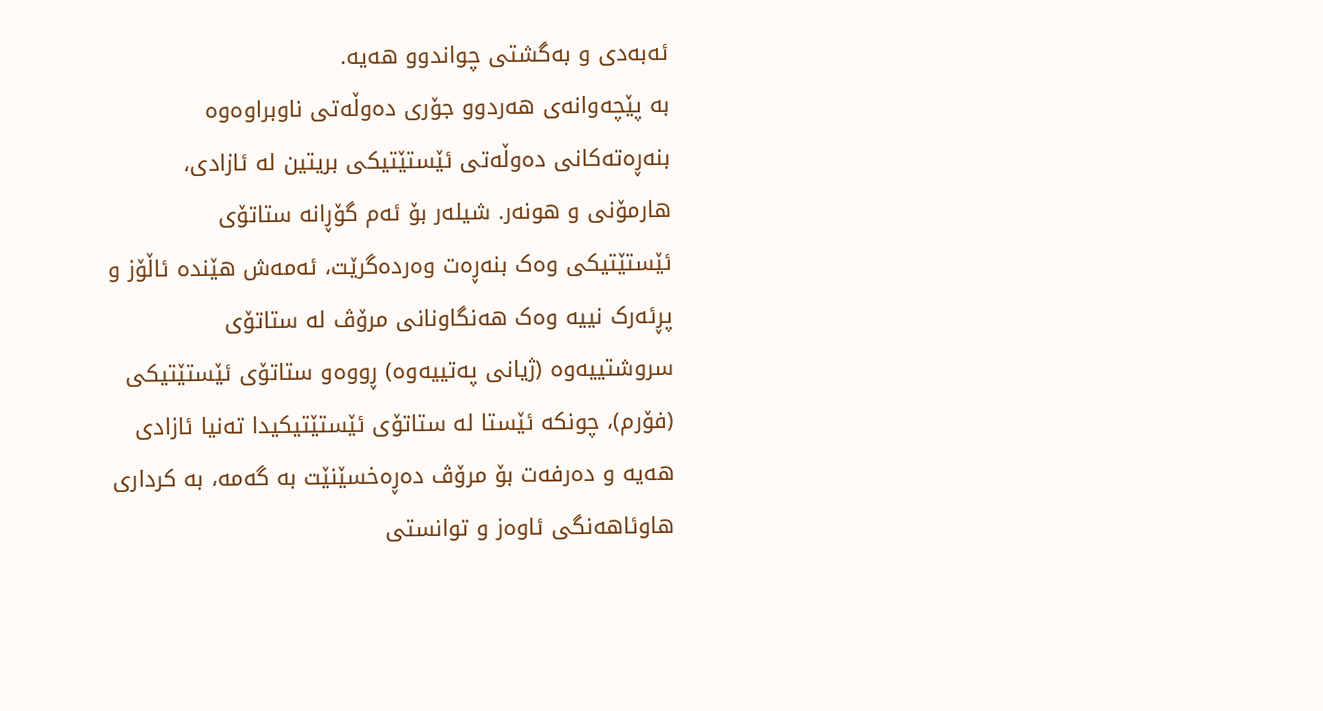ئەبەدی و بەگشتی چواندوو هەیە.
بە پێچەوانەی هەردوو جۆری دەوڵەتی ناوبراوەوە بنەڕەتەکانی دەوڵەتی ئێستێتیکی بریتین لە ئازادی، هارمۆنی و هونەر. شیلەر بۆ ئەم گۆڕانە ستاتۆی ئێستێتیکی وەک بنەڕەت وەردەگرێت، ئەمەش هێندە ئاڵۆز و پڕئەرک نییە وەک هەنگاونانی مرۆڤ لە ستاتۆی سروشتییەوە (ژیانی پەتییەوە) ڕووەو ستاتۆی ئێستێتیکی (فۆرم)، چونکە ئێستا لە ستاتۆی ئێستێتیکیدا تەنیا ئازادی هەیە و دەرفەت بۆ مرۆڤ دەڕەخسێنێت بە گەمە، بە کرداری هاوئاهەنگی ئاوەز و توانستی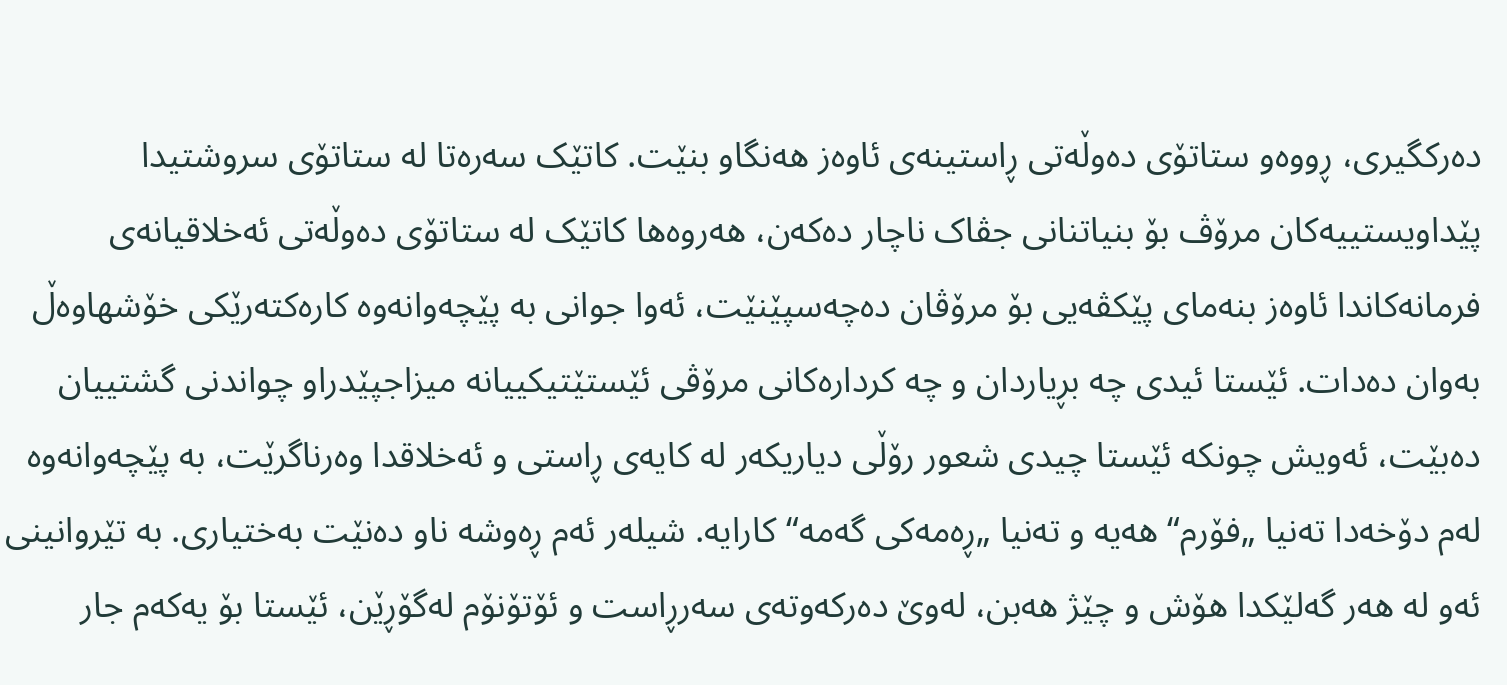دەرکگیری، ڕووەو ستاتۆی دەوڵەتی ڕاستینەی ئاوەز هەنگاو بنێت. کاتێک سەرەتا لە ستاتۆی سروشتیدا پێداویستییەکان مرۆڤ بۆ بنیاتنانی جڤاک ناچار دەکەن، هەروەها کاتێک لە ستاتۆی دەوڵەتی ئەخلاقیانەی فرمانەکاندا ئاوەز بنەمای پێکڤەیی بۆ مرۆڤان دەچەسپێنێت، ئەوا جوانی بە پێچەوانەوە کارەکتەرێکی خۆشهاوەڵ بەوان دەدات. ئێستا ئیدی چە بڕیاردان و چە کردارەکانی مرۆڤی ئێستێتیکییانە میزاجپێدراو چواندنی گشتییان دەبێت، ئەویش چونکە ئێستا چیدی شعور رۆڵی دیاریکەر لە کایەی ڕاستی و ئەخلاقدا وەرناگرێت، بە پێچەوانەوە لەم دۆخەدا تەنیا „فۆرم“ هەیە و تەنیا „ڕەمەکی گەمە“ کارایە. شیلەر ئەم ڕەوشە ناو دەنێت بەختیاری. بە تێروانینی ئەو لە هەر گەلێکدا هۆش و چێژ هەبن، لەوێ دەرکەوتەی سەرڕاست و ئۆتۆنۆم لەگۆڕێن، ئێستا بۆ یەکەم جار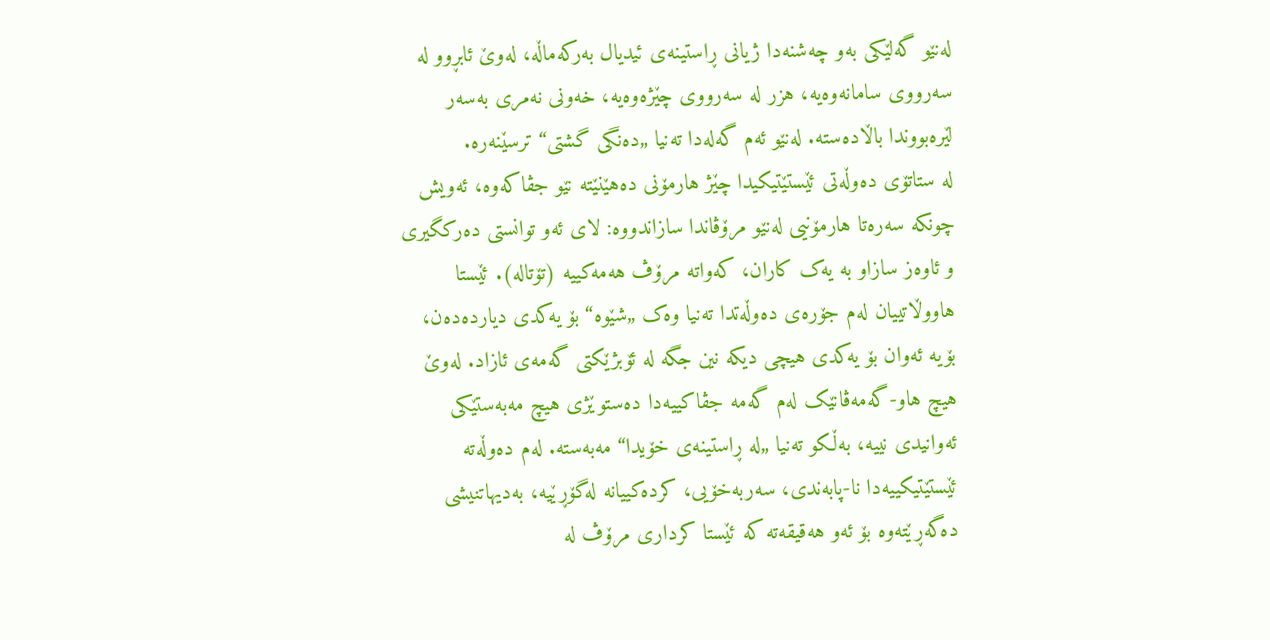لەنێو گەلێکی بەو چەشنەدا ژیانی ڕاستینەی ئیدیال بەرکەماڵە، لەوێ ئابڕوو لە سەرووی سامانەوەیە، هزر لە سەرووی چێژەوەیە، خەونی نەمری بەسەر لێرەبووندا باڵادەستە. لەنێو ئەم گەلەدا تەنیا „دەنگی گشتی“ ترسێنەرە.
لە ستاتۆی دەوڵەتی ئێستێتیکیدا چێژ هارمۆنی دەهێنێتە نێو جڤاکەوە، ئەویش چونکە سەرەتا هارمۆنیی لەنێو مرۆڤاندا سازاندووە: لای ئەو توانستی دەرکگیری و ئاوەز سازاو بە یەک کاران، کەواتە مرۆڤ هەمەکییە (تۆتالە). ئێستا هاووڵاتییان لەم جۆرەی دەوڵەتدا تەنیا وەک „شێوە“ بۆ یەکدی دیاردەدەن، بۆیە ئەوان بۆ یەکدی هیچی دیکە نین جگە لە ئۆبژێکتی گەمەی ئازاد. لەوێ هیچ هاو-گەمەڤانێک لەم گەمە جڤاکییەدا دەستوێژی هیچ مەبەستێکی ئەوانیدی نییە، بەڵکو تەنیا „لە ڕاستینەی خۆیدا“ مەبەستە. لەم دەوڵەتە ئێستێتیکییەدا نا-پابەندی، سەربەخۆیی، کردەکییانە لەگۆڕێیە، بەدیهاتنیشی دەگەڕێتەوە بۆ ئەو هەقیقەتە کە ئێستا کرداری مرۆڤ لە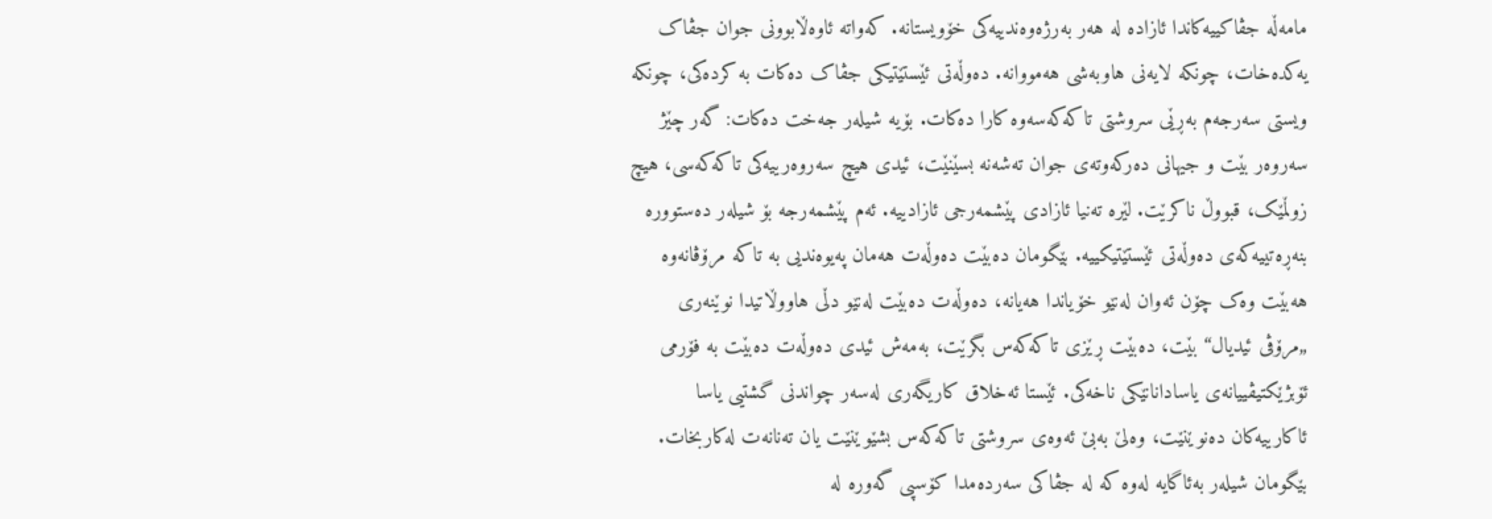مامەڵە جڤاکییەکاندا ئازادە لە هەر بەرژەوەندییەکی خۆویستانە. کەواتە ئاوەڵابوونی جوان جڤاک یەکدەخات، چونکە لایەنی هاوبەشی هەمووانە. دەوڵەتی ئێستێتیکی جڤاک دەکات بە کردەکی، چونکە ویستی سەرجەم بەڕێی سروشتی تاکەکەسەوە کارا دەکات. بۆیە شیلەر جەخت دەکات: گەر چێژ سەروەر بێت و جیهانی دەرکەوتەی جوان تەشەنە بسێنێت، ئیدی هیچ سەروەرییەکی تاکەکەسی، هیچ زوڵمێک، قبووڵ ناکرێت. لێرە تەنیا ئازادی پێشمەرجی ئازادییە. ئەم پێشمەرجە بۆ شیلەر دەستوورە بنەڕەتییەکەی دەوڵەتی ئێستێتیکییە. بێگومان دەبێت دەوڵەت هەمان پەیوەندیی بە تاکە مرۆڤانەوە هەبێت وەک چۆن ئەوان لەنێو خۆیاندا هەیانە، دەوڵەت دەبێت لەنێو دڵی هاووڵاتیدا نوێنەری „مرۆڤی ئیدیال“ بێت، دەبێت ڕێزی تاکەکەس بگرێت، بەمەش ئیدی دەوڵەت دەبێت بە فۆرمی ئۆبژێکتیڤییانەی یاسادانانێکی ناخەکی. ئێستا ئەخلاق کاریگەری لەسەر چواندنی گشتیی یاسا ئاکارییەکان دەنوێنێت، وەلێ بەبێ ئەوەی سروشتی تاکەکەس بشێوێنێت یان تەنانەت لەکاربخات.
بێگومان شیلەر بەئاگایە لەوە کە لە جڤاکی سەردەمدا کۆسپی گەورە لە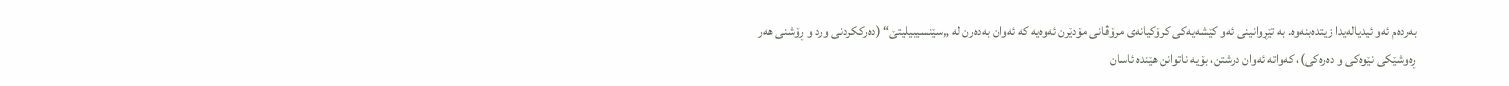بەردەم ئەو ئیدیالەیدا زیتدەبنەوە. بە تێڕوانینی ئەو کێشەیەکی کرۆکیانەی مرۆڤانی مۆدێرن ئەوەیە کە ئەوان بەدەرن لە „سێنسیبیلیتێ“ (دەرککردنی ورد و ڕۆشنی هەر ڕەوشێکی نێوەکی و دەرەکی)، کەواتە ئەوان درشتن، بۆیە ناتوانن هێندە ئاسان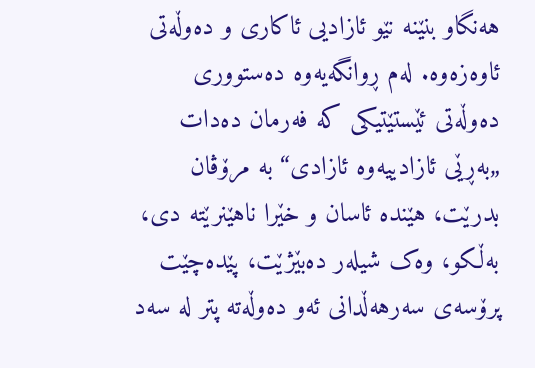هەنگاو بنێنە نێو ئازادیی ئاکاری و دەوڵەتی ئاوەزەوە. لەم ڕوانگەیەوە دەستووری دەوڵەتی ئێستێتیکی کە فەرمان دەدات „بەڕێی ئازادییەوە ئازادی“ بە مرۆڤان بدرێت، هێندە ئاسان و خێرا ناهێنرێتە دی، بەڵکو، وەک شیلەر دەبێژێت، پێدەچێت پرۆسەی سەرهەڵدانی ئەو دەوڵەتە پتر لە سەد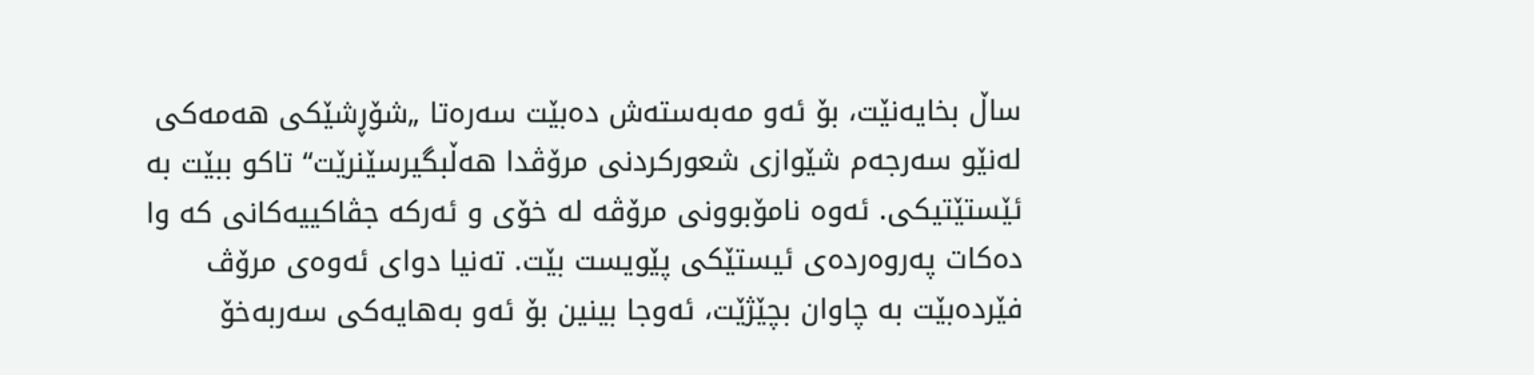ساڵ بخایەنێت، بۆ ئەو مەبەستەش دەبێت سەرەتا „شۆڕشێکی هەمەکی لەنێو سەرجەم شێوازی شعورکردنی مرۆڤدا هەڵبگیرسێنرێت“ تاکو ببێت بە ئێستێتیکی. ئەوە نامۆبوونی مرۆڤە لە خۆی و ئەرکە جڤاکییەکانی کە وا دەکات پەروەردەی ئیستێکی پێویست بێت. تەنیا دوای ئەوەی مرۆڤ فێردەبێت بە چاوان بچێژێت، ئەوجا بینین بۆ ئەو بەهایەکی سەربەخۆ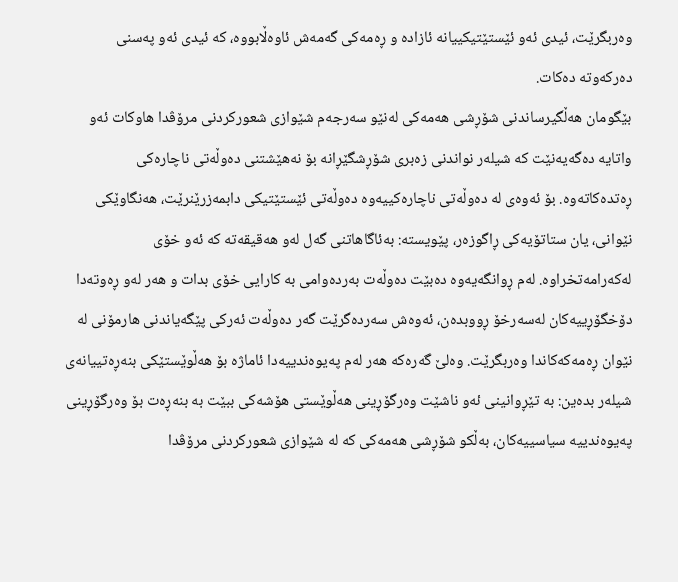وەربگرێت، ئیدی ئەو ئێستێتیکییانە ئازادە و ڕەمەکی گەمەش ئاوەڵابووە، کە ئیدی ئەو پەسنی دەرکەوتە دەکات.
بێگومان هەڵگیرساندنی شۆڕشی هەمەکی لەنێو سەرجەم شێوازی شعورکردنی مرۆڤدا هاوکات ئەو واتایە دەگەیەنێت کە شیلەر نواندنی زەبری شۆڕشگێڕانە بۆ نەهێشتنی دەوڵەتی ناچارەکی ڕەتدەکاتەوە. بۆ ئەوەی لە دەوڵەتی ناچارەکییەوە دەوڵەتی ئێستێتیکی دابمەزرێنرێت، هەنگاوێکی نێوانی، یان ستاتۆیەکی ڕاگوزەر، پێویستە: بەئاگاهاتنی گەل لەو هەقیقەتە کە ئەو خۆی لەکەرامەتخراوە. لەم ڕوانگەیەوە دەبێت دەوڵەت بەردەوامی بە کارایی خۆی بدات و هەر لەو ڕەوتەدا دۆخگۆڕییەکان لەسەرخۆ ڕووبدەن، ئەوەش سەردەگرێت گەر دەوڵەت ئەرکی پێگەیاندنی هارمۆنی لە نێوان ڕەمەکەکاندا وەربگرێت. وەلێ گەرەکە هەر لەم پەیوەندییەدا ئاماژە بۆ هەڵوێستێکی بنەڕەتییانەی شیلەر بدەین: بە تێڕوانینی ئەو ناشێت وەرگۆڕینی هەڵوێستی هۆشەکی ببێت بە بنەڕەت بۆ وەرگۆڕینی پەیوەندییە سیاسییەکان، بەڵکو شۆڕشی هەمەکی کە لە شێوازی شعورکردنی مرۆڤدا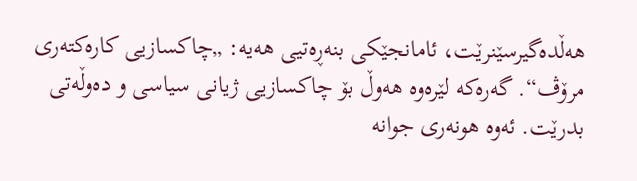هەڵدەگیرسێنرێت، ئامانجێکی بنەڕەتیی هەیە: „چاکسازیی کارەکتەری مرۆڤ“. گەرەکە لێرەوە هەوڵ بۆ چاکسازیی ژیانی سیاسی و دەوڵەتی بدرێت. ئەوە هونەری جوانە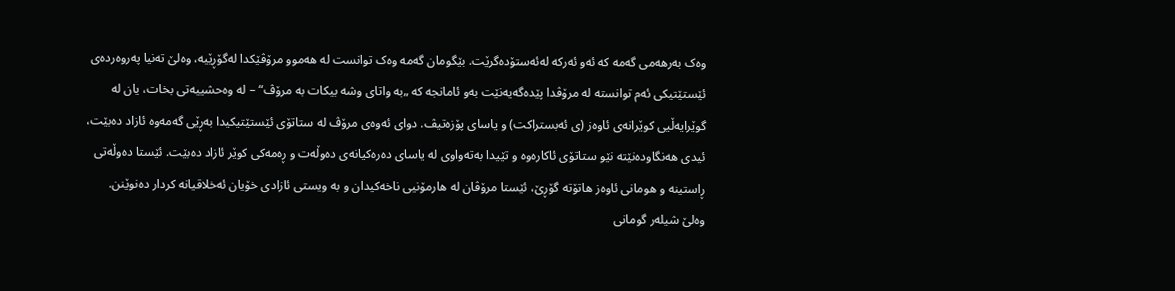وەک بەرهەمی گەمە کە ئەو ئەرکە لەئەستۆدەگرێت. بێگومان گەمە وەک توانست لە هەموو مرۆڤێکدا لەگۆڕێیە، وەلێ تەنیا پەروەردەی ئێستێتیکی ئەم توانستە لە مرۆڤدا پێدەگەیەنێت بەو ئامانجە کە „بە واتای وشە بیکات بە مرۆڤ“ – لە وەحشییەتی بخات، یان لە گوێرایەڵیی کوێرانەی ئاوەز (ی ئەبستراکت) و یاسای پۆزەتیڤ. دوای ئەوەی مرۆڤ لە ستاتۆی ئێستێتیکیدا بەڕێی گەمەوە ئازاد دەبێت، ئیدی هەنگاودەنێتە نێو ستاتۆی ئاکارەوە و تێیدا بەتەواوی لە یاسای دەرەکیانەی دەوڵەت و ڕەمەکی کوێر ئازاد دەبێت. ئێستا دەوڵەتی ڕاستینە و هومانی ئاوەز هاتۆتە گۆڕێ، ئێستا مرۆڤان لە هارمۆنیی ناخەکیدان و بە ویستی ئازادی خۆیان ئەخلاقیانە کردار دەنوێنن.
وەلێ شیلەر گومانی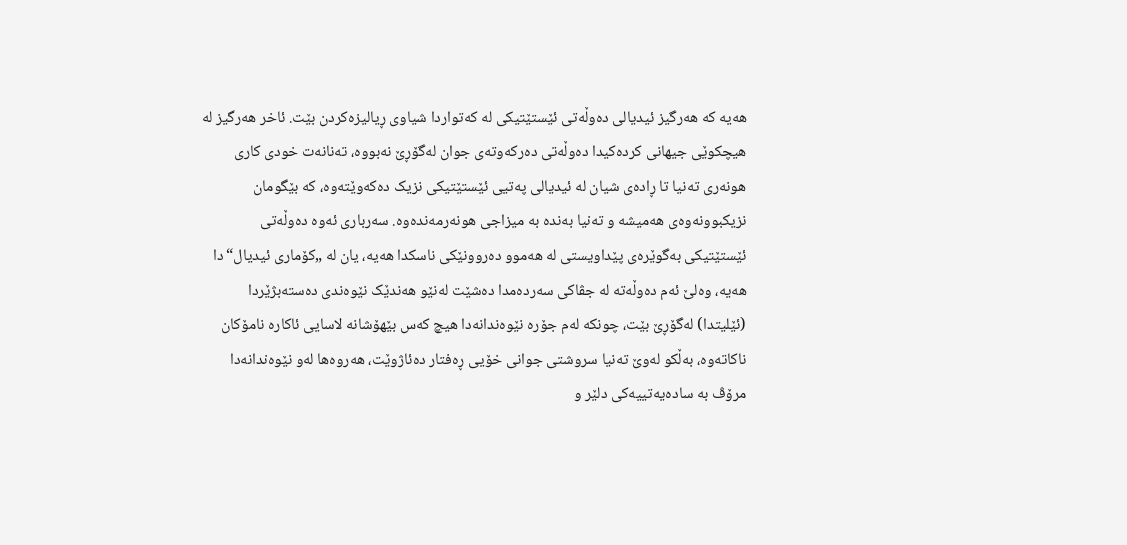هەیە کە هەرگیز ئیدیالی دەوڵەتی ئێستێتیکی لە کەتواردا شیاوی ڕیالیزەکردن بێت. ئاخر هەرگیز لە هیچکوێی جیهانی کردەکیدا دەوڵەتی دەرکەوتەی جوان لەگۆڕێ نەبووە، تەنانەت خودی کاری هونەری تەنیا تا ڕادەی شیان لە ئیدیالی پەتیی ئێستێتیکی نزیک دەکەوێتەوە، کە بێگومان نزیکبوونەوەی هەمیشە و تەنیا بەندە بە میزاجی هونەرمەندەوە. سەرباری ئەوە دەوڵەتی ئێستێتیکی بەگوێرەی پێداویستی لە هەموو دەروونێکی ناسکدا هەیە، یان لە „کۆماری ئیدیال“دا هەیە، وەلێ ئەم دەوڵەتە لە جڤاکی سەردەمدا دەشێت لەنێو هەندێک نێوەندی دەستەبژێردا (ئێلیتدا) لەگۆڕێ بێت، چونکە لەم جۆرە نێوەندانەدا هیچ کەس بێهۆشانە لاسایی ئاکارە نامۆکان ناکاتەوە، بەڵکو لەوێ تەنیا سروشتی جوانی خۆیی ڕەفتار دەئاژوێت، هەروەها لەو نێوەندانەدا مرۆڤ بە سادەیەتییەکی دلێر و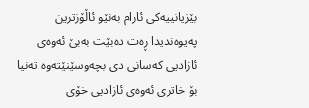بێزیانییەکی ئارام بەنێو ئاڵۆزترین پەیوەندیدا ڕەت دەبێت بەبێ ئەوەی ئازادیی کەسانی دی بچەوسێنێتەوە تەنیا بۆ خاتری ئەوەی ئازادیی خۆی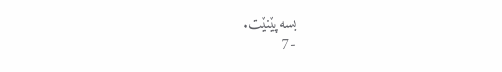بسەپێنێت.
-7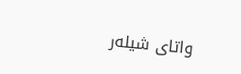واتای شیلەر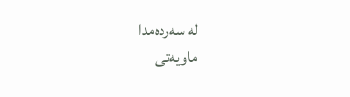لە سەردەمدا
ماویەتی